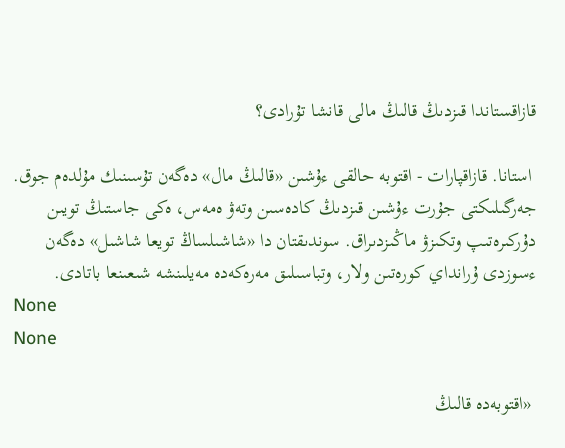قازاقستاندا قىزدىڭ قالىڭ مالى قانشا تۇرادى؟

 استانا. قازاقپارات - اقتوبە حالقى ءۇشىن «قالىڭ مال» دەگەن تۇسىنىك مۇلدەم جوق. جەرگىلىكتى جۇرت ءۇشىن قىزدىڭ كادەسىن وتەۋ ەمەس، ەكى جاستىڭ تويىن دۇركىرەتىپ وتكىزۋ ماڭىزدىراق. سوندىقتان دا «شاشىلساڭ تويعا شاشىل» دەگەن ءسوزدى ۇرانداي كورەتىن ولار، وتباسىلىق مەرەكەدە مەيلىنشە شىعىنعا باتادى.
None
None

 «اقتوبەدە قالىڭ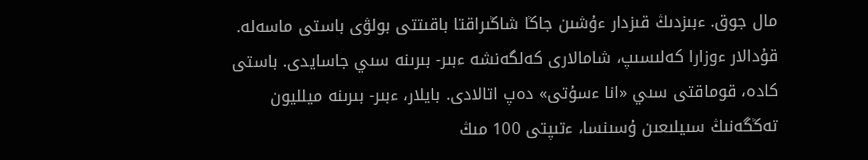مال جوق. ءبىزدىڭ قىزدار ءۇشىن جاڭا شاڭىراقتا باقىتتى بولۋى باستى ماسەلە. قۇدالار ءوزارا كەلىسىپ، شامالارى كەلگەنشە ءبىر- بىرىنە سىي جاسايدى. باستى كادە، قوماقتى سىي «انا ءسۇتى» دەپ اتالادى. بايلار، ءبىر- بىرىنە ميلليون تەڭگەنىڭ سىيلىعىن ۇسىنسا، ءتىپتى 100 مىڭ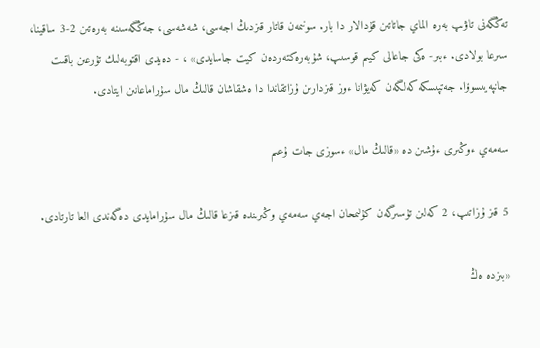تەڭگەنى تاۋىپ بەرە الماي جاتاتىن قۇدالار دا بار. سونىمەن قاتار قىزدىڭ اجەسى، شەشەسى، جەڭگەسىنە بەرەتىن 2-3 ساقينا، سىرعا بولادى. ءبىر- ەكى جاعالى كيىم قوسىپ، شۇبەرەكتەردەن كيت جاسايدى» ، - دەيدى اقتوبەلىك تۇرعىن باقىت جانپەيىسوۆا. جەتپىسكە كەلگەن كەيۋانا ءوز قىزدارىن ۇزاتقاندا دا ەشقاشان قالىڭ مال سۇراماعانىن ايتادى.

سەمەي ءوڭىرى ءۇشىن دە «قالىڭ مال» ءسوزى جات ۇعىم

5 قىز ۇزاتىپ، 2 كەلىن تۇسىرگەن كۇلىمحان اجەي سەمەي وڭىرىندە قىزعا قالىڭ مال سۇرامايدى دەگەندى العا تارتادى.

«بىزدە ەڭ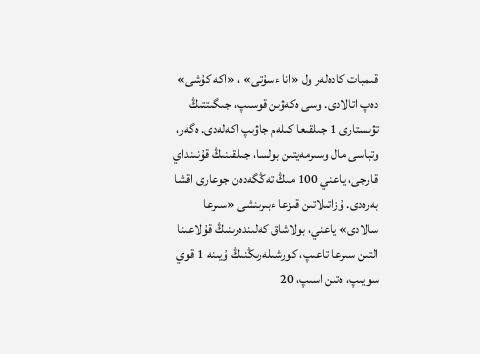قىمبات كادەلەر ول «انا ءسۇتى» ، «اكە كۇشى» دەپ اتالادى. وسى ەكەۋىن قوسىپ، جىگىتتىڭ تۋىستارى 1 جىلقىعا كىلەم جاۋىپ اكەلەدى. ەگەر، وتباسى مال وسىرمەيتىن بولسا، جىلقىنىڭ قۇنىنداي قارجى، ياعني 100 مىڭ تەڭگەدەن جوعارى اقشا بەرەدى. ۇزاتىلاتىن قىزعا ءبىرىنشى «سىرعا سالادى» ياعني، بولاشاق كەلىندەرىنىڭ قۇلاعىنا التىن سىرعا تاعىپ، كورشىلەرىڭنىڭ ۇيىنە 1 قوي سويىپ، ەتىن اسىپ، 20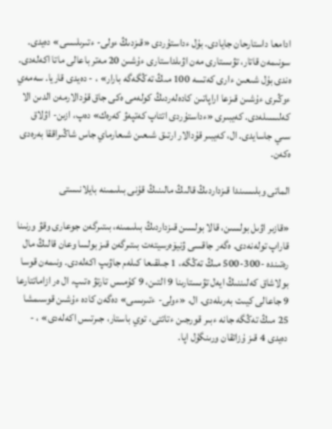ادامعا داستارحان جايادى. بۇل ءداستۇردى «قىزدىڭ ءولى- ءتىرىلىسى» دەيدى. سونىمەن قاتار، تۋىستارى مەن اۋىلداستارى ءۇشىن 20 مەتر باعالى ماتا اكەلەدى. ەندى بۇل شىعىن ءارى كەتسە 100 مىڭ تەڭگەگە بارار» ، - دەيدى قاريا. سەمەي ءوڭىرى ءۇشىن قىزعا اراپاتىن كادەلەردىڭ كولەمى ەكى جاق قۇدالارمەن الدىن الا كەلىسىلەدى. كەيبىرى «ءداستۇردى اتتاپ كەتپەۋ كەرەك» دەپ، ازىن- اۋلاق سىي جاسايدى. ال، كەيبىر قۇدالار ارتىق شىعىن شىعارماي جاس شاڭىراققا بەرەدى ەكەن.

الماتى وبلىسىندا قىزداردىڭ قالىڭ مالىنىڭ قۇنى بىلىمىنە بايلانىستى

«قازىر اۋىل بولسىن، قالا بولسىن قىزداردىڭ بىلىمىنە، بىتىرگەن جوعارى وقۋ ورنىنا قاراپ تولەنەدى. ەگەر جاقسى ۋنيۆەرسيتەت بىتىرگەن قىز بولسا وعان قالىڭ مال رەتىندە -300-500 مىڭ تەڭگە، 1 جىلقىعا كىلەم جاۋىپ اكەلەدى. ونىمەن قوسا بولاشاق كەلىننىڭ ايەل تۋىستارىنا 9 التىن، 9 كۇمىس تارتۋ ەتىپ، ال ەر ازاماتتارعا 9 جاعالى كيىت بەرىلەدى. ال، «ءولى- ءتىرىسى» دەگەن كادە ءۇشىن قوسىمشا 25 مىڭ تەڭگە جانە ءبىر قورجىن ءتاتتى، توي باستار، جىرتىس اكەلەدى» ، - دەيدى 4 قىز ۇزاتقان ورىنگۇل اپا.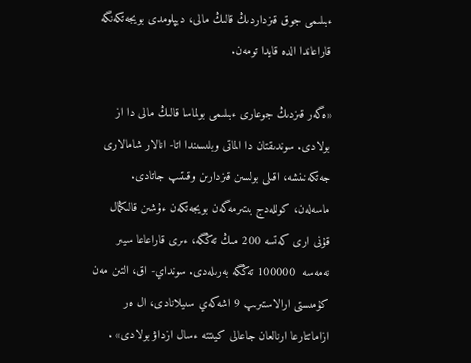ءبىلىمى جوق قىزداردىڭ قالىڭ مالى، ديپلومدى بويجەتكەنگە قاراعاندا الدە قايدا تومەن.

«ەگەر قىزدىڭ جوعارى ءبىلىمى بولماسا قالىڭ مالى دا از بولادى. سوندىقتان دا الماتى وبلىسىندا اتا- انالار شامالارى جەتكەنىنشە، اقىلى بولسىن قىزدارىن وقىتىپ جاتادى. ماسەلەن، كوللەدج بىتىرمەگەن بويجەتكەن ءۇشىن قالىڭمال قۇنى ارى كەتسە 200 مىڭ تەڭگە، ءىرى قاراعاعا سيىر نەمەسە  100000 تەڭگە بەرىلەدى. سونداي- اق، التىن مەن كۇمىستى ارالاستىرىپ 9 اشەكەي سىيلانادى، ال ەر ازاماتتارعا ارنالعان جاعالى كيىتتە ءسال ازداۋ بولادى» .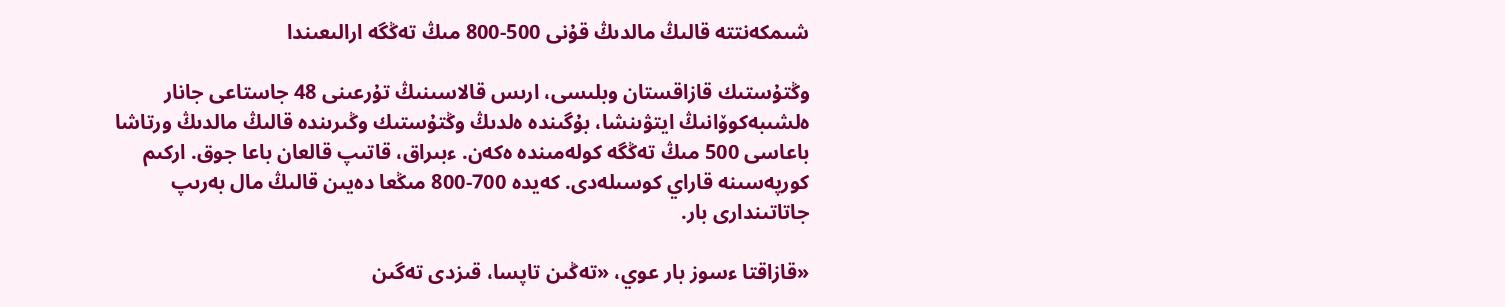شىمكەنتتە قالىڭ مالدىڭ قۇنى 500-800 مىڭ تەڭگە ارالىعىندا

وڭتۇستىك قازاقستان وبلىسى، ارىس قالاسىنىڭ تۇرعىنى 48 جاستاعى جانار ەلشىبەكوۆانىڭ ايتۋىنشا، بۇگىندە ەلدىڭ وڭتۇستىك وڭىرىندە قالىڭ مالدىڭ ورتاشا باعاسى 500 مىڭ تەڭگە كولەمىندە ەكەن. ءبىراق، قاتىپ قالعان باعا جوق. اركىم كورپەسىنە قاراي كوسىلەدى. كەيدە 700-800 مىڭعا دەيىن قالىڭ مال بەرىپ جاتاتىندارى بار.

«قازاقتا ءسوز بار عوي، «تەڭىن تاپسا، قىزدى تەگىن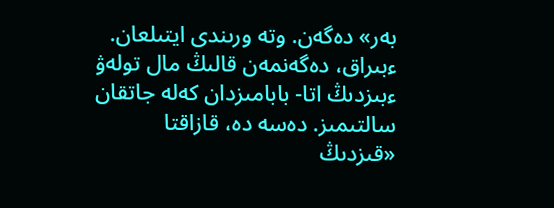بەر» دەگەن. وتە ورىندى ايتىلعان. ءبىراق، دەگەنمەن قالىڭ مال تولەۋ ءبىزدىڭ اتا- بابامىزدان كەلە جاتقان سالتىمىز. دەسە دە، قازاقتا «قىزدىڭ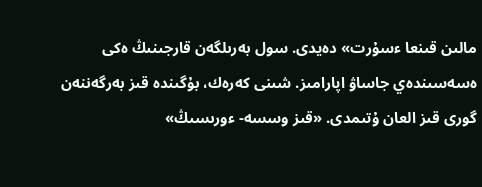مالىن قىنعا ءسۇرت» دەيدى. سول بەرىلگەن قارجىنىڭ ەكى ەسەسىندەي جاساۋ اپارامىز. شىنى كەرەك، بۇگىندە قىز بەرگەننەن گورى قىز العان ۇتىمدى. «قىز وسسە- ءورىسىڭ»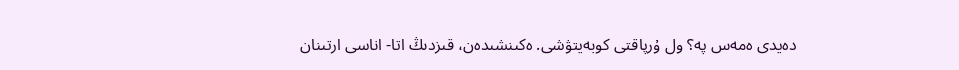دەيدى ەمەس پە؟ ول ۇرپاقتى كوبەيتۋشى. ەكىنشىدەن، قىزدىڭ اتا- اناسى ارتىنان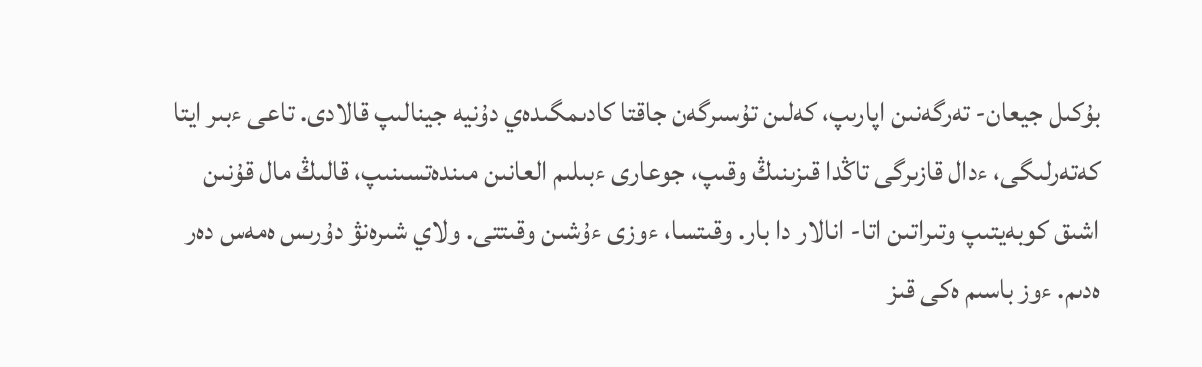بۇكىل جيعان- تەرگەنىن اپارىپ، كەلىن تۇسىرگەن جاقتا كادىمگىدەي دۇنيە جينالىپ قالادى. تاعى ءبىر ايتا كەتەرلىگى، ءدال قازىرگى تاڭدا قىزىنىڭ وقىپ، جوعارى ءبىلىم العانىن مىندەتسىنىپ، قالىڭ مال قۇنىن اشىق كوبەيتىپ وتىراتىن اتا- انالار دا بار. وقىتسا، ءوزى ءۇشىن وقىتتى. ولاي شىرەنۋ دۇرىس ەمەس دەر ەدىم. ءوز باسىم ەكى قىز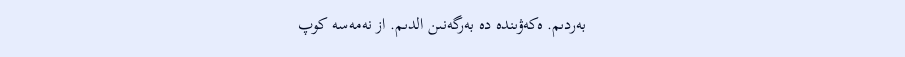بەردىم. ەكەۋىندە دە بەرگەنىن الدىم. از نەمەسە كوپ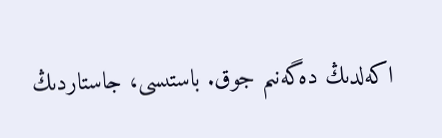اكەلدىڭ دەگەنىم جوق. باستىسى، جاستاردىڭ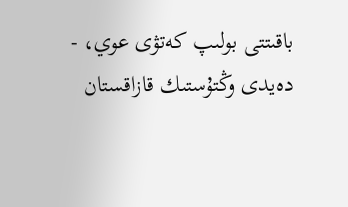باقىتتى بولىپ كەتۋى عوي، - دەيدى وڭتۇستىك قازاقستان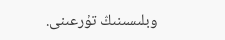وبلىسىنىڭ تۇرعىنى.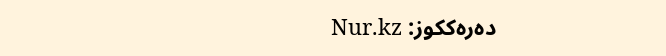دەرەككوز: Nur.kz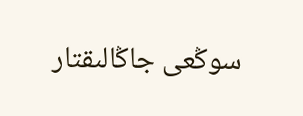سوڭعى جاڭالىقتار